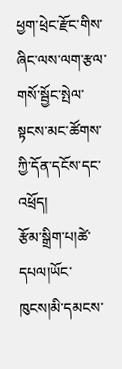ཕྱག་ཕྲེང་རྫོང་གིས་ཞིང་ལས་ལག་རྩལ་གསོ་སྦྱོང་སྤེལ་སྟངས་མང་ཚོགས་ཀྱི་དོན་དངོས་དང་འཕྲོད།
རྩོམ་སྒྲིག་པ།ཚེ་དཔལ།ཡོང་ཁུངས།མི་དམངས་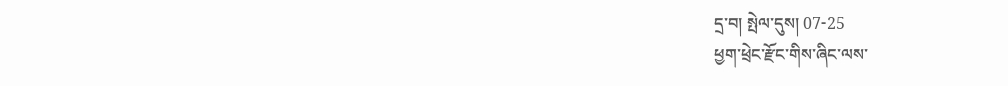དྲ་བ། སྤེལ་དུས། 07-25
ཕྱག་ཕྲེང་རྫོང་གིས་ཞིང་ལས་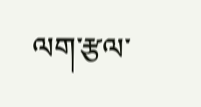ལག་རྩལ་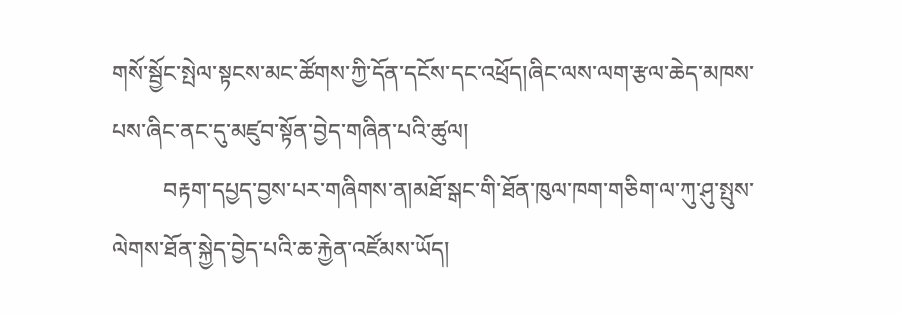གསོ་སྦྱོང་སྤེལ་སྟངས་མང་ཚོགས་ཀྱི་དོན་དངོས་དང་འཕྲོད།ཞིང་ལས་ལག་རྩལ་ཆེད་མཁས་པས་ཞིང་ནང་དུ་མཛུབ་སྟོན་བྱེད་གཞིན་པའི་ཚུལ།
         བརྟག་དཔྱད་བྱས་པར་གཞིགས་ན།མཐོ་སྒང་གི་ཐོན་ཁུལ་ཁག་གཅིག་ལ་ཀུ་ཤུ་སྤུས་ལེགས་ཐོན་སྐྱེད་བྱེད་པའི་ཆ་རྐྱེན་འཛོམས་ཡོད།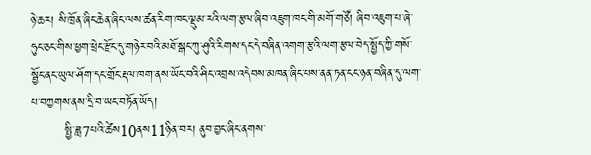ཉེ་ཆར། སི་ཁྲོན་ཞིང་ཆེན་ཞིང་ལས་ཚན་རིག་ཁང་ལྡུམ་རའི་ལག་རྩལ་ཞིབ་འཇུག་ཁང་གི་མགོ་གཙོ། ཞིབ་འཇུག་པ་ཞེ་ཧུང་ཅང་གིས་ཕྱག་ཕྲེང་རྫོང་དུ་གཉེར་བའི་མཐོ་སྒང་ཀུ་ཤུའི་རིགས་དང་དེ་བཞིན་འགག་རྩའི་ལག་རྩལ་བེད་སྤྱོད་ཀྱི་གསོ་སྦྱོང་ནང་ཡུལ་ཤོག་དང་གྲོང་རྡལ་ཁག་ནས་ཡོང་བའི་ཤིང་འབྲས་འདེབས་མཁན་ཞིང་པས་ནན་ཏན་ངང་ཉན་བཞིན་དུ་ལག་པ་བཀྱགས་ནས་དྲི་བ་ཡང་བཏོན་ཡོད།
        སྤྱི་ཟླ7པའི་ཚེས10ནས11ཉིན་བར། ནུབ་བྱང་ཞིང་ནགས་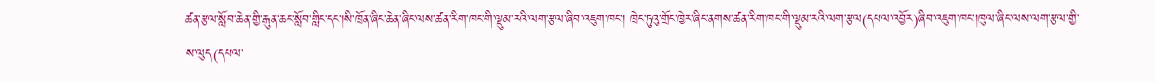ཚན་རྩལ་སློབ་ཆེན་གྱི་རྒུན་ཆང་སློབ་གླིང་དང་།སི་ཁྲོན་ཞིང་ཆེན་ཞིང་ལས་ཚན་རིག་ཁང་གི་ལྡུམ་རའི་ལག་རྩལ་ཞིབ་འཇུག་ཁང་། ཁྲེང་ཏུའུ་གྲོང་ཁྱེར་ཞིང་ནགས་ཚན་རིག་ཁང་གི་ལྡུམ་རའི་ལག་རྩལ(དཔལ་འབྱོར)ཞིབ་འཇུག་ཁང་།ཁུལ་ཞིང་ལས་ལག་རྩལ་གྱི་ས་ལུད(དཔལ་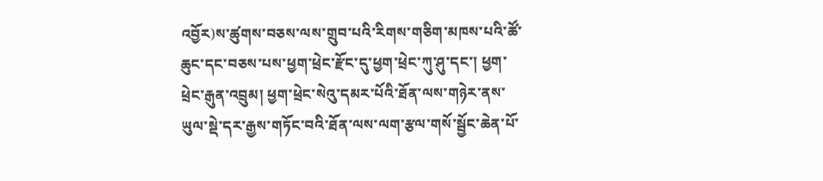འབྱོར)ས་ཚུགས་བཅས་ལས་གྲུབ་པའི་རིགས་གཅིག་མཁས་པའི་ཚོ་ཆུང་དང་བཅས་པས་ཕྱག་ཕྲེང་རྫོང་དུ་ཕྱག་ཕྲེང་ཀུ་ཤུ་དང་། ཕྱག་ཕྲེང་རྒུན་འབྲུམ། ཕྱག་ཕྲེང་སེའུ་དམར་པོའི་ཐོན་ལས་གཉེར་ནས་ཡུལ་སྡེ་དར་རྒྱས་གཏོང་བའི་ཐོན་ལས་ལག་རྩལ་གསོ་སྦྱོང་ཆེན་པོ་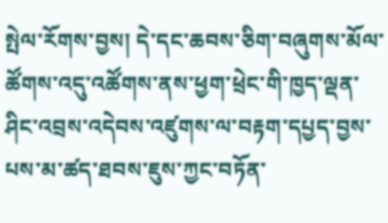སྤེལ་རོགས་བྱས། དེ་དང་ཆབས་ཅིག་བཞུགས་མོལ་ཚོགས་འདུ་འཚོགས་ནས་ཕྱག་ཕྲེང་གི་ཁྱད་ལྡན་ཤིང་འབྲས་འདེབས་འཛུགས་ལ་བརྟག་དཔྱད་བྱས་པས་མ་ཚད་ཐབས་ཇུས་ཀྱང་བཏོན་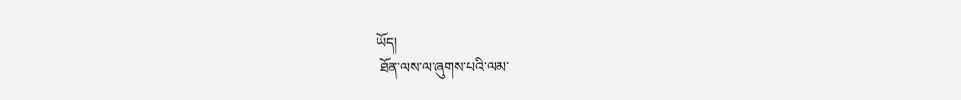ཡོད།
 ཐོན་ལས་ལ་ཞུགས་པའི་ལམ་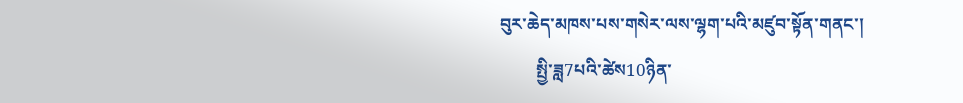བུར་ཆེད་མཁས་པས་གསེར་ལས་ལྷག་པའི་མཛུབ་སྟོན་གནང་།
        སྤྱི་ཟླ7པའི་ཚེས10ཉིན་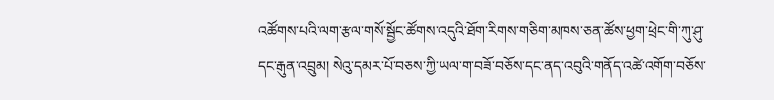འཚོགས་པའི་ལག་རྩལ་གསོ་སྦྱོང་ཚོགས་འདུའི་ཐོག་རིགས་གཅིག་མཁས་ཅན་ཚོས་ཕྱག་ཕྲེང་གི་ཀུ་ཤུ་དང་རྒུན་འབྲུམ། སེའུ་དམར་པོ་བཅས་ཀྱི་ཡལ་ག་བཟོ་བཅོས་དང་ནད་འབུའི་གནོད་འཚེ་འགོག་བཅོས་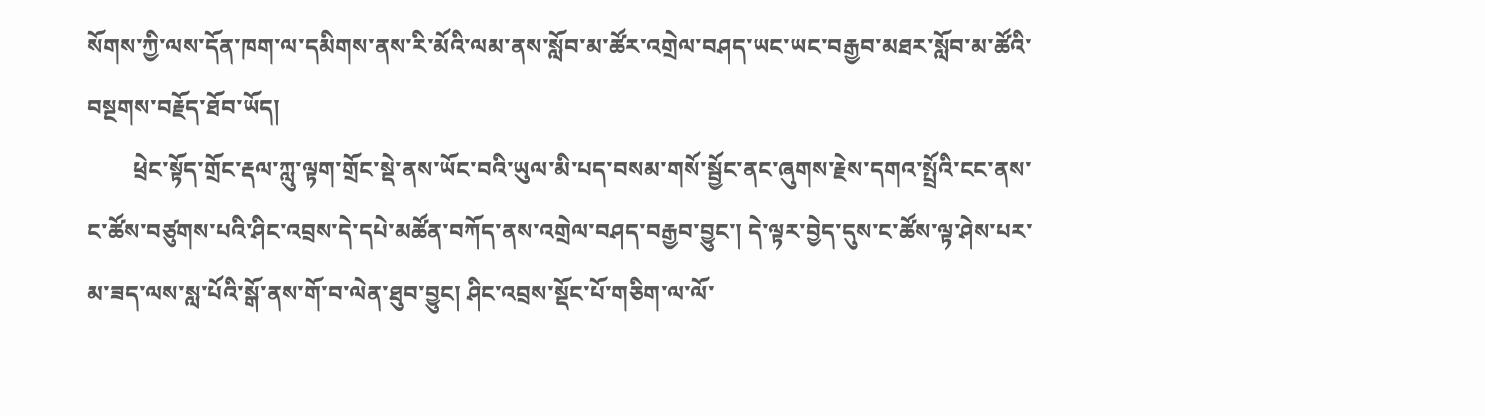སོགས་ཀྱི་ལས་དོན་ཁག་ལ་དམིགས་ནས་རི་མོའི་ལམ་ནས་སློབ་མ་ཚོར་འགྲེལ་བཤད་ཡང་ཡང་བརྒྱབ་མཐར་སློབ་མ་ཚོའི་བསྔགས་བརྗོད་ཐོབ་ཡོད།
        ཕྲེང་སྟོད་གྲོང་རྡལ་ཀླུ་ལྟག་གྲོང་སྡེ་ནས་ཡོང་བའི་ཡུལ་མི་པད་བསམ་གསོ་སྦྱོང་ནང་ཞུགས་རྗེས་དགའ་སྤྲོའི་ངང་ནས་ང་ཚོས་བཙུགས་པའི་ཤིང་འབྲས་དེ་དཔེ་མཚོན་བཀོད་ནས་འགྲེལ་བཤད་བརྒྱབ་བྱུང་། དེ་ལྟར་བྱེད་དུས་ང་ཚོས་ལྟ་ཤེས་པར་མ་ཟད་ལས་སླ་པོའི་སྒོ་ནས་གོ་བ་ལེན་ཐུབ་བྱུང། ཤིང་འབྲས་སྡོང་པོ་གཅིག་ལ་ལོ་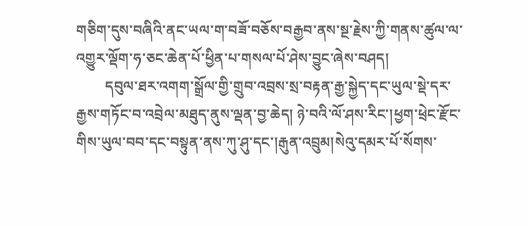གཅིག་དུས་བཞིའི་ནང་ཡལ་ག་བཟོ་བཅོས་བརྒྱབ་ནས་སྔ་རྗེས་ཀྱི་གནས་ཚུལ་ལ་འགྱུར་ལྡོག་ཧ་ཅང་ཆེན་པོ་ཕྱིན་པ་གསལ་པོ་ཤེས་བྱུང་ཞེས་བཤད།
        དབུལ་ཐར་འགག་སྒྲོལ་གྱི་གྲུབ་འབྲས་སྲ་བརྟན་རྒྱ་སྐྱེད་དང་ཡུལ་སྡེ་དར་རྒྱས་གཏོང་བ་འབྲེལ་མཐུད་ནུས་ལྡན་བྱ་ཆེད། ཉེ་བའི་ལོ་ཤས་རིང་།ཕྱག་ཕྲེང་རྫོང་གིས་ཡུལ་བབ་དང་བསྟུན་ནས་ཀུ་ཤུ་དང་།རྒུན་འབྲུམ།སེའུ་དམར་པོ་སོགས་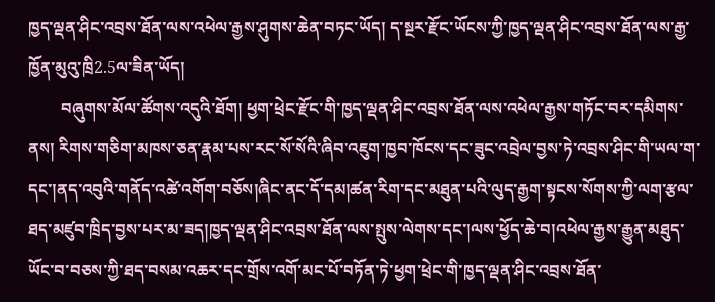ཁྱད་ལྡན་ཤིང་འབྲས་ཐོན་ལས་འཕེལ་རྒྱས་ཤུགས་ཆེན་བཏང་ཡོད། ད་སྔར་རྫོང་ཡོངས་ཀྱི་ཁྱད་ལྡན་ཤིང་འབྲས་ཐོན་ལས་རྒྱ་ཁྱོན་མུའུ་ཁྲི2.5ལ་ཟིན་ཡོད།
        བཞུགས་མོལ་ཚོགས་འདུའི་ཐོག། ཕྱག་ཕྲེང་རྫོང་གི་ཁྱད་ལྡན་ཤིང་འབྲས་ཐོན་ལས་འཕེལ་རྒྱས་གཏོང་བར་དམིགས་ནས། རིགས་གཅིག་མཁས་ཅན་རྣམ་པས་རང་སོ་སོའི་ཞིབ་འཇུག་ཁྱབ་ཁོངས་དང་ཟུང་འབྲེལ་བྱས་ཏེ་འབྲས་ཤིང་གི་ཡལ་ག་དང་།ནད་འབུའི་གནོད་འཚེ་འགོག་བཅོས།ཞིང་ནང་དོ་དམ།ཚན་རིག་དང་མཐུན་པའི་ལུད་རྒྱག་སྟངས་སོགས་ཀྱི་ལག་རྩལ་ཐད་མཛུབ་ཁྲིད་བྱས་པར་མ་ཟད།ཁྱད་ལྡན་ཤིང་འབྲས་ཐོན་ལས་སྤུས་ལེགས་དང་།ལས་ཕྱོད་ཆེ་བ།འཕེལ་རྒྱས་རྒྱུན་མཐུད་ཡོང་བ་བཅས་ཀྱི་ཐད་བསམ་འཆར་དང་གྲོས་འགོ་མང་པོ་བཏོན་ཏེ་ཕྱག་ཕྲེང་གི་ཁྱད་ལྡན་ཤིང་འབྲས་ཐོན་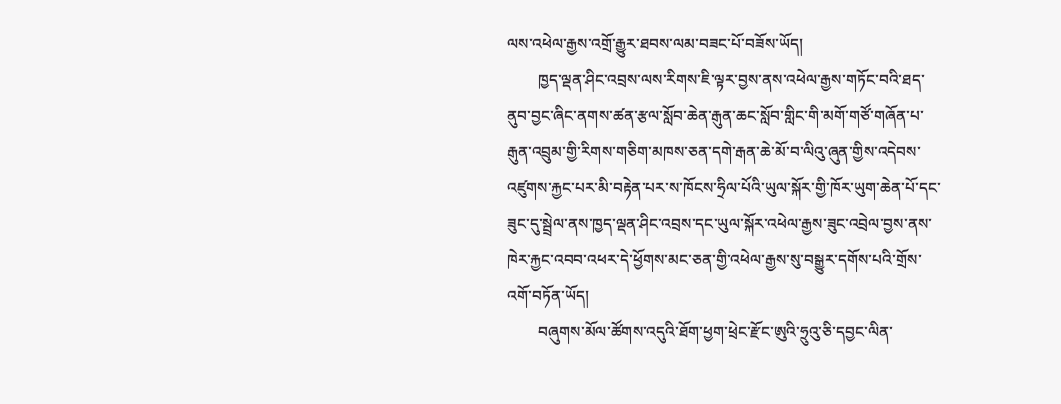ལས་འཕེལ་རྒྱས་འགྲོ་རྒྱུར་ཐབས་ལམ་བཟང་པོ་བཟོས་ཡོད།
        ཁྱད་ལྡན་ཤིང་འབྲས་ལས་རིགས་ཇི་ལྟར་བྱས་ནས་འཕེལ་རྒྱས་གཏོང་བའི་ཐད་ནུབ་བྱང་ཞིང་ནགས་ཚན་རྩལ་སློབ་ཆེན་རྒུན་ཆང་སློབ་གླིང་གི་མགོ་གཙོ་གཞོན་པ་རྒུན་འབྲུམ་གྱི་རིགས་གཅིག་མཁས་ཅན་དགེ་རྒན་ཆེ་མོ་བ་ལིའུ་ཞུན་གྱིས་འདེབས་འཛུགས་རྐྱང་པར་མི་བརྟེན་པར་ས་ཁོངས་ཧྲིལ་པོའི་ཡུལ་སྐོར་གྱི་ཁོར་ཡུག་ཆེན་པོ་དང་ཟུང་དུ་སྦྲེལ་ནས་ཁྱད་ལྡན་ཤིང་འབྲས་དང་ཡུལ་སྐོར་འཕེལ་རྒྱས་ཟུང་འབྲེལ་བྱས་ནས་ཁེར་རྐྱང་འབབ་འཕར་དེ་ཕྱོགས་མང་ཅན་གྱི་འཕེལ་རྒྱས་སུ་བསྒྱུར་དགོས་པའི་གྲོས་འགོ་བཏོན་ཡོད།
        བཞུགས་མོལ་ཚོགས་འདུའི་ཐོག་ཕྱག་ཕྲེང་རྫོང་ཨུའི་ཧྲུའུ་ཅི་དབྱང་ལིན་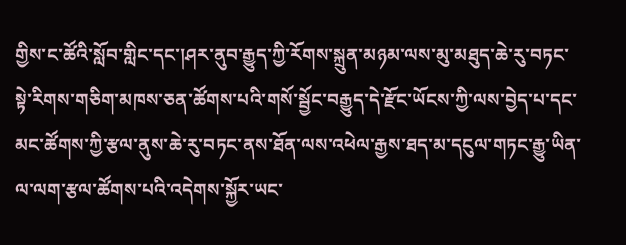གྱིས་ང་ཚོའི་སློབ་གླིང་དང་།ཤར་ནུབ་རྒྱུད་ཀྱི་རོགས་སྐྲུན་མཉམ་ལས་མུ་མཐུད་ཆེ་རུ་བཏང་སྟེ་རིགས་གཅིག་མཁས་ཅན་ཚོགས་པའི་གསོ་སྦྱོང་བརྒྱུད་དེ་རྫོང་ཡོངས་ཀྱི་ལས་བྱེད་པ་དང་མང་ཚོགས་ཀྱི་རྩལ་ནུས་ཆེ་རུ་བཏང་ནས་ཐོན་ལས་འཕེལ་རྒྱས་ཐད་མ་དངུལ་གཏང་རྒྱུ་ཡིན་ལ་ལག་རྩལ་ཚོགས་པའི་འདེགས་སྐྱོར་ཡང་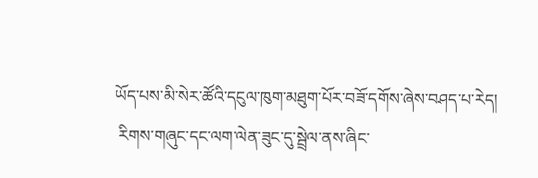ཡོད་པས་མི་སེར་ཚོའི་དངུལ་ཁུག་མཐུག་པོར་བཟོ་དགོས་ཞེས་བཤད་པ་རེད།
 རིགས་གཞུང་དང་ལག་ལེན་ཟུང་དུ་སྦྲེལ་ནས་ཞིང་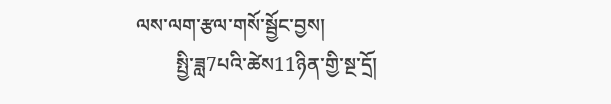ལས་ལག་རྩལ་གསོ་སྦྱོང་བྱས།
        སྤྱི་ཟླ7པའི་ཚེས11ཉིན་གྱི་སྔ་དྲོ།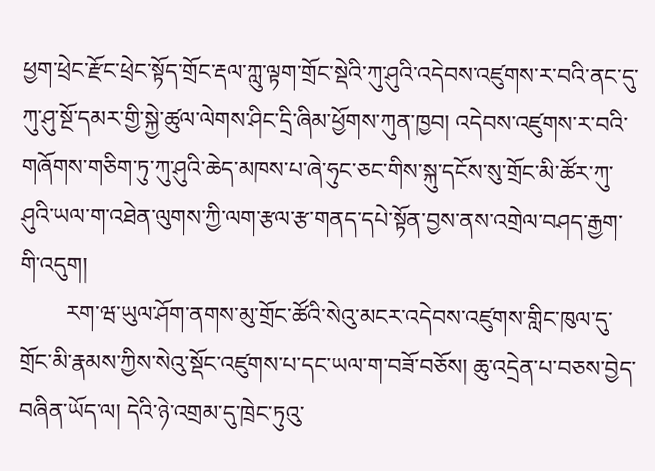ཕྱག་ཕྲེང་རྫོང་ཕྲེང་སྟོད་གྲོང་རྡལ་ཀླུ་ལྟག་གྲོང་སྡེའི་ཀུ་ཤུའི་འདེབས་འཛུགས་ར་བའི་ནང་དུ་ཀུ་ཤུ་སྔོ་དམར་གྱི་སྐྱེ་ཚུལ་ལེགས་ཤིང་དྲི་ཞིམ་ཕྱོགས་ཀུན་ཁྱབ། འདེབས་འཛུགས་ར་བའི་གཞོགས་གཅིག་ཏུ་ཀུ་ཤུའི་ཆེད་མཁས་པ་ཞེ་ཧུང་ཅང་གིས་སྐུ་དངོས་སུ་གྲོང་མི་ཚོར་ཀུ་ཤུའི་ཡལ་ག་འཐེན་ལུགས་ཀྱི་ལག་རྩལ་རྩ་གནད་དཔེ་སྟོན་བྱས་ནས་འགྲེལ་བཤད་རྒྱག་གི་འདུག།
        རག་ཝ་ཡུལ་ཤོག་ནགས་མུ་གྲོང་ཚོའི་སེའུ་མངར་འདེབས་འཛུགས་གླིང་ཁུལ་དུ་གྲོང་མི་རྣམས་ཀྱིས་སེའུ་སྡོང་འཛུགས་པ་དང་ཡལ་ག་བཟོ་བཅོས། ཆུ་འདྲེན་པ་བཅས་བྱེད་བཞིན་ཡོད་ལ། དེའི་ཉེ་འགྲམ་དུ་ཁྲེང་ཏུའུ་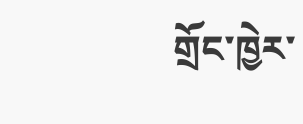གྲོང་ཁྱེར་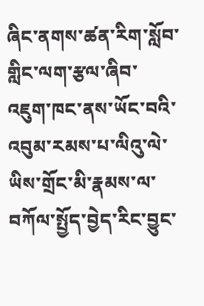ཞིང་ནགས་ཚན་རིག་སློབ་གླིང་ལག་རྩལ་ཞིབ་འཇུག་ཁང་ནས་ཡོང་བའི་འབུམ་རམས་པ་ལིའུ་ལེ་ཡིས་གྲོང་མི་རྣམས་ལ་བཀོལ་སྤྱོད་བྱེད་རིང་བྱུང་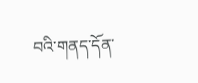བའི་གནད་དོན་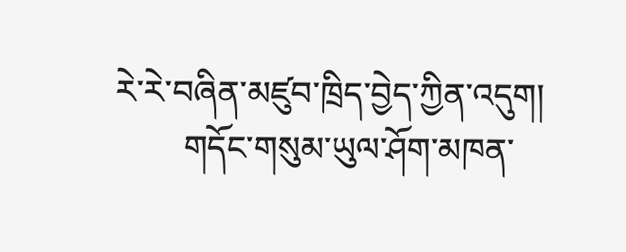རེ་རེ་བཞིན་མཛུབ་ཁྲིད་བྱེད་ཀྱིན་འདུག།
        གདོང་གསུམ་ཡུལ་ཤོག་མཁན་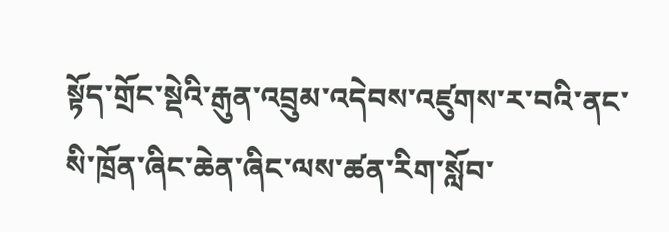སྟོད་གྲོང་སྡེའི་རྒུན་འབྲུམ་འདེབས་འཛུགས་ར་བའི་ནང་སི་ཁྲོན་ཞིང་ཆེན་ཞིང་ལས་ཚན་རིག་སློབ་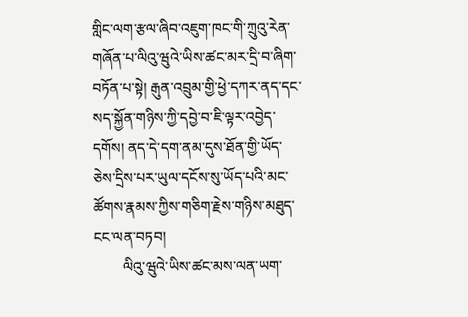གླིང་ལག་རྩལ་ཞིབ་འཇུག་ཁང་གི་ཀྲུའུ་རེན་གཞོན་པ་ལིའུ་ཝུའེ་ཡིས་ཚང་མར་དྲི་བ་ཞིག་བཏོན་པ་སྟེ། རྒུན་འབྲུམ་གྱི་ཕྱེ་དཀར་ནད་དང་སད་སྐྱོན་གཉིས་ཀྱི་དབྱེ་བ་ཇི་ལྟར་འབྱེད་དགོས། ནད་དེ་དག་ནམ་དུས་ཐོན་གྱི་ཡོད་ཅེས་དྲིས་པར་ཡུལ་དངོས་སུ་ཡོད་པའི་མང་ཚོགས་རྣམས་ཀྱིས་གཅིག་རྗེས་གཉིས་མཐུད་ངང་ལན་བཏབ།
        ལིའུ་ཝུའེ་ཡིས་ཚང་མས་ལན་ཡག་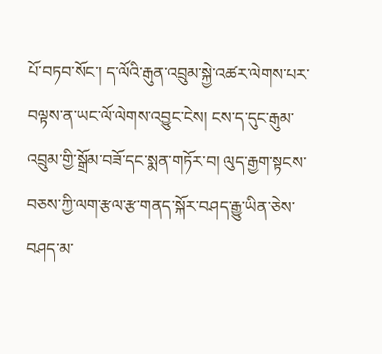པོ་བཏབ་སོང་། ད་ལོའི་རྒུན་འབྲུམ་སྐྱེ་འཚར་ལེགས་པར་བལྟས་ན་ཡང་ལོ་ལེགས་འབྱུང་ངེས། ངས་ད་དུང་རྒུམ་འབྲུམ་གྱི་སྒྲོམ་བཟོ་དང་སྨན་གཏོར་བ། ལུད་རྒྱག་སྟངས་བཅས་ཀྱི་ལག་རྩལ་རྩ་གནད་སྐོར་བཤད་རྒྱུ་ཡིན་ཅེས་བཤད་མ་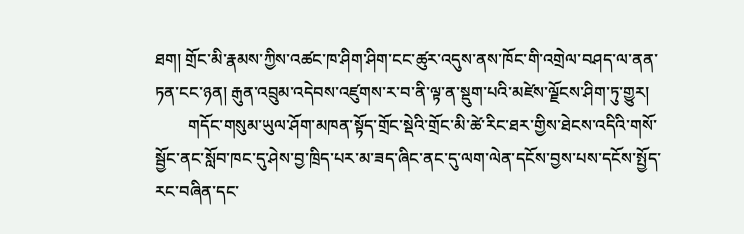ཐག། གྲོང་མི་རྣམས་ཀྱིས་འཚང་ཁ་ཤིག་ཤིག་ངང་ཚུར་འདུས་ནས་ཁོང་གི་འགྲེལ་བཤད་ལ་ནན་ཏན་ངང་ཉན། རྒུན་འབྲུམ་འདེབས་འཛུགས་ར་བ་ནི་ལྟ་ན་སྡུག་པའི་མཛེས་ལྗོངས་ཤིག་ཏུ་གྱུར།
        གདོང་གསུམ་ཡུལ་ཤོག་མཁན་སྟོད་གྲོང་སྡེའི་གྲོང་མི་ཚེ་རིང་ཐར་གྱིས་ཐེངས་འདིའི་གསོ་སྦྱོང་ནང་སློབ་ཁང་དུ་ཤེས་བྱ་ཁྲིད་པར་མ་ཟད་ཞིང་ནང་དུ་ལག་ལེན་དངོས་བྱས་པས་དངོས་སྤྱོད་རང་བཞིན་དང་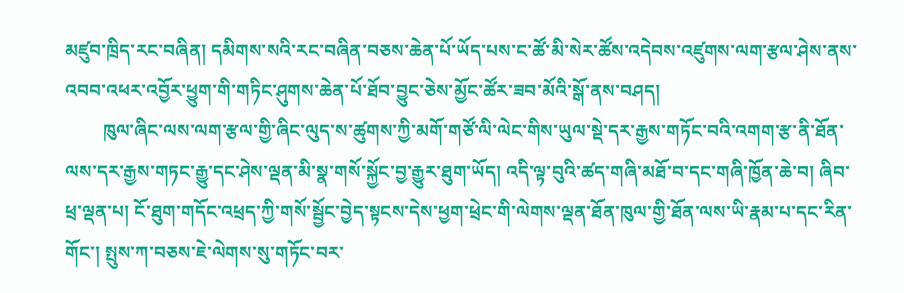མཛུབ་ཁྲིད་རང་བཞིན། དམིགས་སའི་རང་བཞིན་བཅས་ཆེན་པོ་ཡོད་པས་ང་ཚོ་མི་སེར་ཚོས་འདེབས་འཛུགས་ལག་རྩལ་ཤེས་ནས་འབབ་འཕར་འབྱོར་ཕྱུག་གི་གཏིང་ཤུགས་ཆེན་པོ་ཐོབ་བྱུང་ཅེས་མྱོང་ཚོར་ཟབ་མོའི་སྒོ་ནས་བཤད།
        ཁུལ་ཞིང་ལས་ལག་རྩལ་གྱི་ཞིང་ལུད་ས་ཚུགས་ཀྱི་མགོ་གཙོ་ལི་ལེང་གིས་ཡུལ་སྡེ་དར་རྒྱས་གཏོང་བའི་འགག་རྩ་ནི་ཐོན་ལས་དར་རྒྱས་གཏང་རྒྱུ་དང་ཤེས་ལྡན་མི་སྣ་གསོ་སྐྱོང་བྱ་རྒྱུར་ཐུག་ཡོད། འདི་ལྟ་བུའི་ཚད་གཞི་མཐོ་བ་དང་གཞི་ཁྱོན་ཆེ་བ། ཞིབ་ཕྲ་ལྡན་པ། ངོ་ཐུག་གདོང་འཕྲད་ཀྱི་གསོ་སྦྱོང་བྱེད་སྟངས་དེས་ཕྱག་ཕྲེང་གི་ལེགས་ལྡན་ཐོན་ཁུལ་གྱི་ཐོན་ལས་ཡི་རྣམ་པ་དང་རིན་གོང་། སྤུས་ཀ་བཅས་ཇེ་ལེགས་སུ་གཏོང་བར་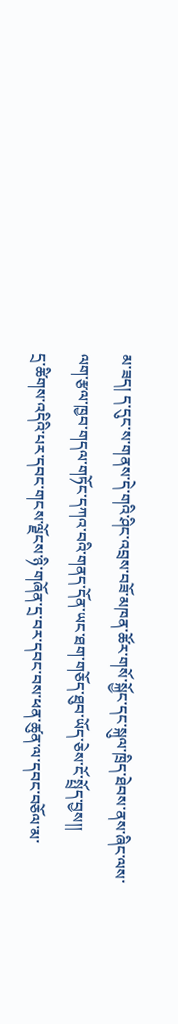མ་ཟད། ད་དུང་ས་གནས་དེ་གའི་ཤིང་འབྲས་བཟོ་མཁན་ཚོར་གསོ་སྐྱོང་དང་སྐུལ་ཁྲིད་ཐེབས་ནས་ཞིང་ལས་ལག་རྩལ་ཁྱབ་གདལ་གཏོང་དཀའ་བའི་གནད་དོན་ཡང་ཐག་གཅོད་ཐུབ་ཡོད་ཅེས་ངོ་སྤྲོད་བྱས།།
དྲ་ཚིགས་འདིའི་པར་དབང་གངས་ལྗོངས་ཉི་གཞོན་དྲ་བར་དབང་བས་ཕན་ཚུན་ལ་དབང་བཅོལ་མ་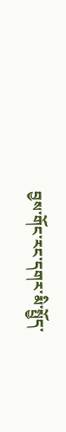བྱས་གོང་རང་དགར་མི་སྤྱོད་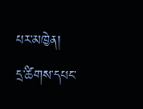པར་མཁྱེན།
དྲ་ཚིགས་དཔང་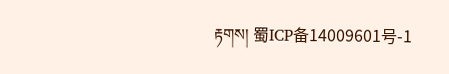རྟགས། 蜀ICP备14009601号-1